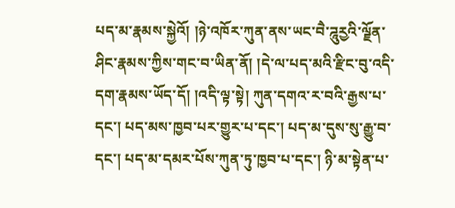པད་མ་རྣམས་སྐྱེའོ། །ཉེ་འཁོར་ཀུན་ནས་ཡང་བཻ་ཌཱུརྱའི་ལྗོན་ཤིང་རྣམས་ཀྱིས་གང་བ་ཡིན་ནོ། །དེ་ལ་པད་མའི་རྫིང་བུ་འདི་དག་རྣམས་ཡོད་དོ། །འདི་ལྟ་སྟེ། ཀུན་དགའ་ར་བའི་རྒྱས་པ་དང་། པད་མས་ཁྱབ་པར་གྱུར་པ་དང་། པད་མ་དུས་སུ་རྒྱུ་བ་དང་། པད་མ་དམར་པོས་ཀུན་ཏུ་ཁྱབ་པ་དང་། ཉི་མ་སྟེན་པ་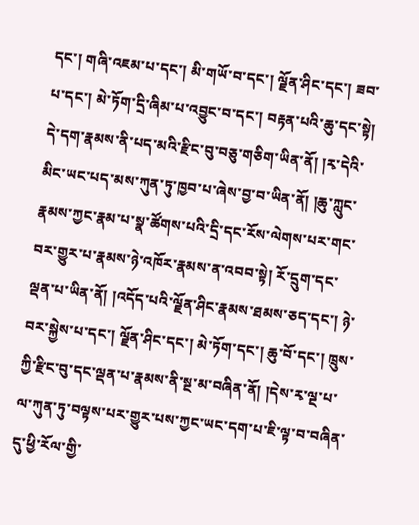དང་། གཞི་འཇམ་པ་དང་། མི་གཡོ་བ་དང་། ལྗོན་ཤིང་དང་། ཟབ་པ་དང་། མེ་ཏོག་དྲི་ཞིམ་པ་འབྱུང་བ་དང་། བརྟན་པའི་ཆུ་དང་སྟེ། དེ་དག་རྣམས་ནི་པད་མའི་རྫིང་བུ་བཅུ་གཅིག་ཡིན་ནོ། །རྭ་དེའི་མིང་ཡང་པད་མས་ཀུན་ཏུ་ཁྱབ་པ་ཞེས་བྱ་བ་ཡིན་ནོ། །ཆུ་ཀླུང་རྣམས་ཀྱང་རྣམ་པ་སྣ་ཚོགས་པའི་དྲི་དང་རོས་ལེགས་པར་གང་བར་གྱུར་པ་རྣམས་ཉེ་འཁོར་རྣམས་ན་འབབ་སྟེ། རོ་དྲུག་དང་ལྡན་པ་ཡིན་ནོ། །འདོད་པའི་ལྗོན་ཤིང་རྣམས་ཐམས་ཅད་དང་། ཉེ་བར་སྐྱེས་པ་དང་། ལྗོན་ཤིང་དང་། མེ་ཏོག་དང་། ཆུ་བོ་དང་། ཁྲུས་ཀྱི་རྫིང་བུ་དང་ལྡན་པ་རྣམས་ནི་སྔ་མ་བཞིན་ནོ། །དེས་རྭ་ལྔ་པ་ལ་ཀུན་ཏུ་བལྟས་པར་གྱུར་པས་ཀྱང་ཡང་དག་པ་ཇི་ལྟ་བ་བཞིན་དུ་ཕྱི་རོལ་གྱི་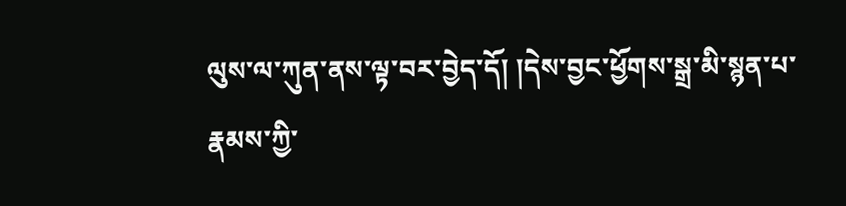ལུས་ལ་ཀུན་ནས་ལྟ་བར་བྱེད་དོ། །དེས་བྱང་ཕྱོགས་སྒྲ་མི་སྙན་པ་རྣམས་ཀྱི་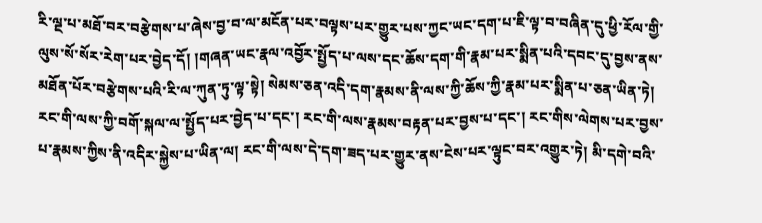རི་ལྔ་པ་མཐོ་བར་བརྩེགས་པ་ཞེས་བྱ་བ་ལ་མངོན་པར་བལྟས་པར་གྱུར་པས་ཀྱང་ཡང་དག་པ་ཇི་ལྟ་བ་བཞིན་དུ་ཕྱི་རོལ་གྱི་ལུས་སོ་སོར་རེག་པར་བྱེད་དོ། །གཞན་ཡང་རྣལ་འབྱོར་སྤྱོད་པ་ལས་དང་ཆོས་དག་གི་རྣམ་པར་སྨིན་པའི་དབང་དུ་བྱས་ནས་མཐོན་པོར་བརྩེགས་པའི་རི་ལ་ཀུན་ཏུ་ལྟ་སྟེ། སེམས་ཅན་འདི་དག་རྣམས་ནི་ལས་ཀྱི་ཆོས་ཀྱི་རྣམ་པར་སྨིན་པ་ཅན་ཡིན་ཏེ། རང་གི་ལས་ཀྱི་བགོ་སྐལ་ལ་སྤྱོད་པར་བྱེད་པ་དང་། རང་གི་ལས་རྣམས་བརྟན་པར་བྱས་པ་དང་། རང་གིས་ལེགས་པར་བྱས་པ་རྣམས་ཀྱིས་ནི་འདིར་སྐྱེས་པ་ཡིན་ལ། རང་གི་ལས་དེ་དག་ཟད་པར་གྱུར་ནས་ངེས་པར་ལྟུང་བར་འགྱུར་ཏེ། མི་དགེ་བའི་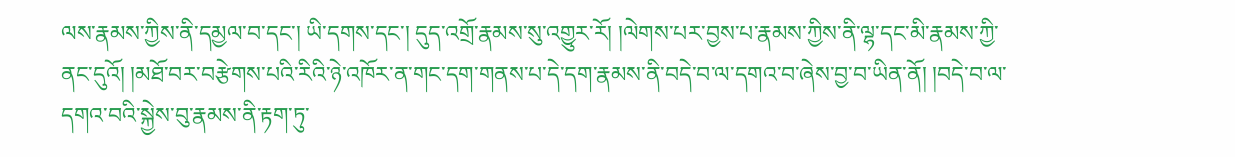ལས་རྣམས་ཀྱིས་ནི་དམྱལ་བ་དང་། ཡི་དགས་དང་། དུད་འགྲོ་རྣམས་སུ་འགྱུར་རོ། །ལེགས་པར་བྱས་པ་རྣམས་ཀྱིས་ནི་ལྷ་དང་མི་རྣམས་ཀྱི་ནང་དུའོ། །མཐོ་བར་བརྩེགས་པའི་རིའི་ཉེ་འཁོར་ན་གང་དག་གནས་པ་དེ་དག་རྣམས་ནི་བདེ་བ་ལ་དགའ་བ་ཞེས་བྱ་བ་ཡིན་ནོ། །བདེ་བ་ལ་དགའ་བའི་སྐྱེས་བུ་རྣམས་ནི་རྟག་ཏུ་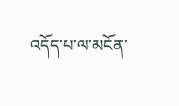འདོད་པ་ལ་མངོན་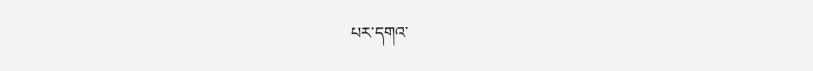པར་དགའ་